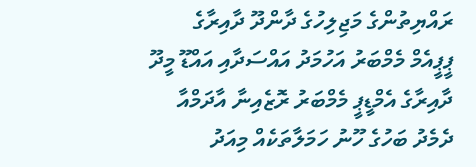ރައްޔިތުންގެ މަޖިލިހުގެ ދާންދޫ ދާއިރާގެ ޕީޕީއެމް މެމްބަރު އަހުމަދު އައްސަދާއި އައްޑޫ މީދޫ ދާއިރާގެ އެމްޑީޕީ މެމްބަރު ރޮޒެއިނާ އާދަމްއާ ދެމެދު ބަހުގެ ހޫނު ހަމަލާތަކެއް މިއަދު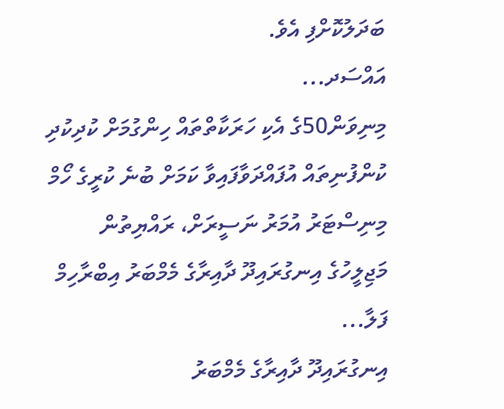ބަދަލުކޮށްފި އެވެ.
އައްސަދ...
މިނިވަން50ގެ އެކި ހަރަކާތްތައް ހިންގުމަށް ކުދިކުދި ކުންފުނިތައް އުފައްދަވާފައިވާ ކަމަށް ބުނެ ކުރީގެ ހޯމް މިނިސްޓަރު އުމަރު ނަސީރަށް، ރައްޔިތުން މަޖިލީހުގެ އިނގުރައިދޫ ދާއިރާގެ މެމްބަރު އިބްރާހިމް ފަލާ...
އިނގުރައިދޫ ދާއިރާގެ މެމްބަރު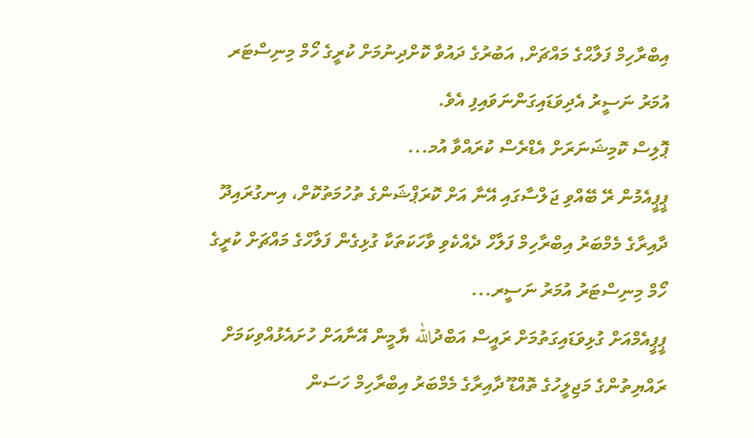އިބްރާހިމް ފަލާޙްގެ މައްޗަށް, އަބުރުގެ ދައުވާ ކޮށްދިނުމަށް ކުރީގެ ހޯމް މިނިސްޓަރ އުމަރު ނަސީރު އެދިވަޑައިގަންނަވައިފި އެވެ.
ޕޮލިސް ކޮމިޝަނަރަށް އެޑްރެސް ކުރައްވާ އުމ...
ޕީޕީއެމުން ރޭ ބޭއްވި ޖަލްސާގައި އޭނާ އަށް ކޮރަޕްޝަންގެ ތުހުމަތުކޮށް، އިނގުރައިދޫ ދާއިރާގެ މެމްބަރު އިބްރާހިމް ފަލާހް ދެއްކެވި ވާހަކަތަކާ ގުޅިގެން ފަލާހްގެ މައްޗަށް ކުރީގެ ހޯމް މިނިސްޓަރު އުމަރު ނަސީރ...
ޕީޕީއެމްއަށް ގުޅިވަޑައިގަތުމަށް ރައީސް އަބްދުالله ޔާމީން އޭނާއަށް ހުށައެޅުއްވިކަމަށް ރައްޔިތުންގެ މަޖިލީހުގެ ތޮއްޑޫ ދާއިރާގެ މެމްބަރު އިބްރާހިމް ހަސަން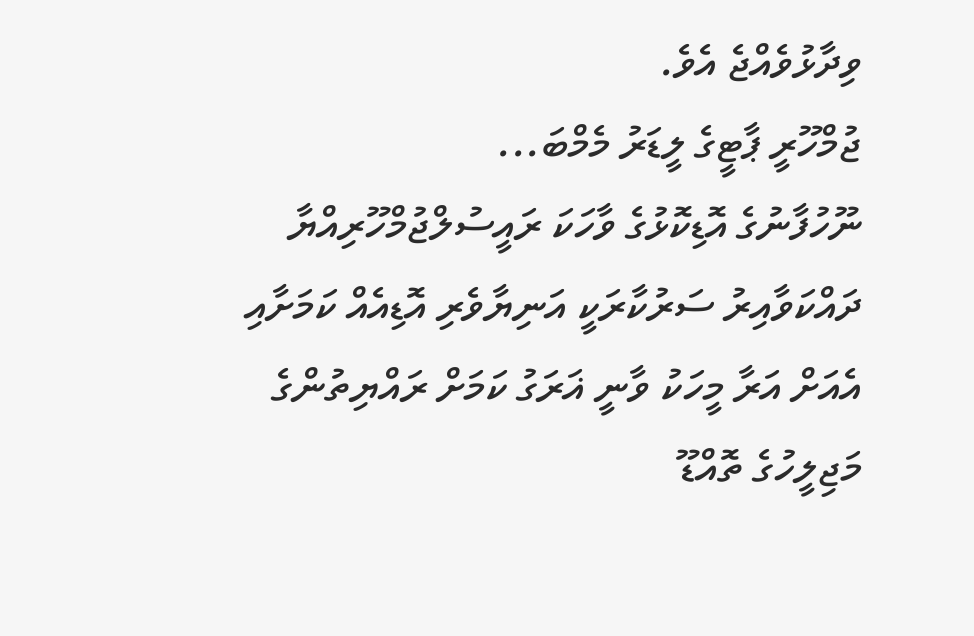ވިދާޅުވެއްޖެ އެވެ.
ޖުމްހޫރީ ޕާޓީގެ ލީޑަރު މެމްބަ...
ނޫހުފާނުގެ އޮޑިކޮޅުގެ ވާހަކަ ރައީސުލްޖުމްހޫރިއްޔާ ދައްކަވާއިރު ސަރުކާރަކީ އަނިޔާވެރި އޮޑިއެއް ކަމަށާއި އެއަށް އަރާ މީހަކު ވާނީ ޣަރަގު ކަމަށް ރައްޔިތުންގެ މަޖިލީހުގެ ތޮއްޑޫ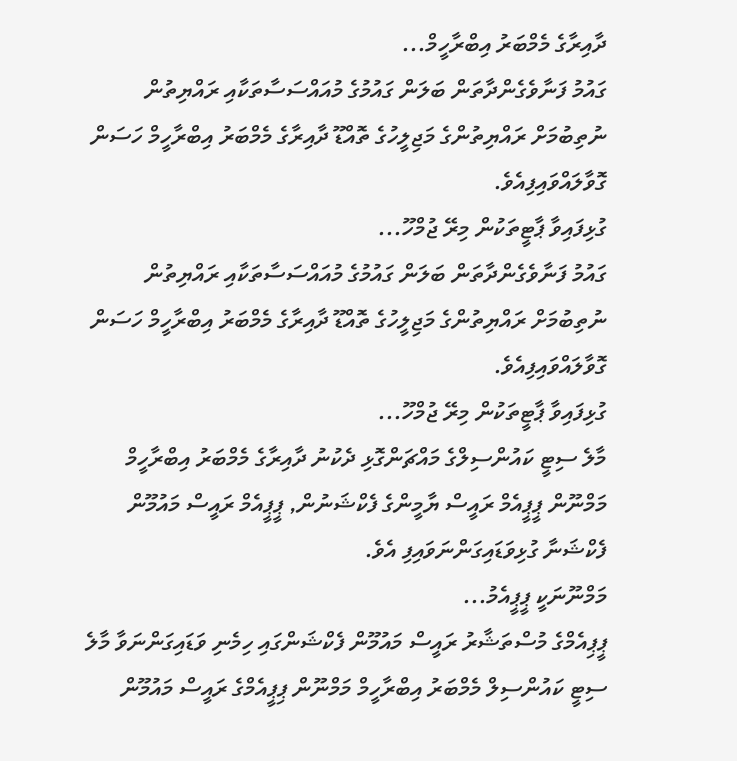ދާއިރާގެ މެމްބަރު އިބްރާހީމް...
ގައުމު ފަނާވެގެންދާތަން ބަލަން ގައުމުގެ މުއައްސަސާތަކާއި ރައްޔިތުން ނުތިބުމަށް ރައްޔިތުންގެ މަޖިލީހުގެ ތޮއްޑޫ ދާއިރާގެ މެމްބަރު އިބްރާހީމް ހަސަން ގޮވާލައްވައިފިއެވެ.
ގުޅިފައިވާ ޕާޓީތަކުން މިރޭ ޖުމްހޫ...
ގައުމު ފަނާވެގެންދާތަން ބަލަން ގައުމުގެ މުއައްސަސާތަކާއި ރައްޔިތުން ނުތިބުމަށް ރައްޔިތުންގެ މަޖިލީހުގެ ތޮއްޑޫ ދާއިރާގެ މެމްބަރު އިބްރާހީމް ހަސަން ގޮވާލައްވައިފިއެވެ.
ގުޅިފައިވާ ޕާޓީތަކުން މިރޭ ޖުމްހޫ...
މާލެ ސިޓީ ކައުންސިލްގެ މައްޗަންގޮޅި ދެކުނު ދާއިރާގެ މެމްބަރު އިބްރާހީމް މަމްނޫން ޕީޕީއެމް ރައީސް ޔާމީންގެ ފެކްޝަނުން, ޕީޕީއެމް ރައީސް މައުމޫން ފެކްޝަނާ ގުޅިވަޑައިގަންނަވައިފި އެވެ.
މަމްނޫނަކީ ޕީޕީއެމު...
ޕީޕިއެމްގެ މުސްތަޝާރު ރައީސް މައުމޫން ފެކްޝަންގައި ހިމެނި ވަޑައިގަންނަވާ މާލެ ސިޓީ ކައުންސިލް މެމްބަރު އިބްރާހީމް މަމްނޫން ޕިޕީއެމްގެ ރައީސް މައުމޫން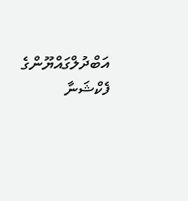އަބްދުލްގައްޔޫންގެ ފެކްޝަނާ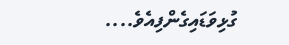ގުޅިވަޑައިގެންފިއެވެ....